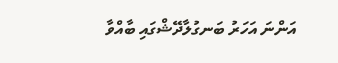އަންނަ އަހަރު ބަނގުލާދޭޝްގައި ބާއްވާ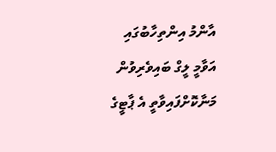އާންމު އިންތިހާބުގައި އަވާމީ ލީގް ބައިވެރިވުން މަނާކޮށްފައިވާތީ އެ ޕާޓީގެ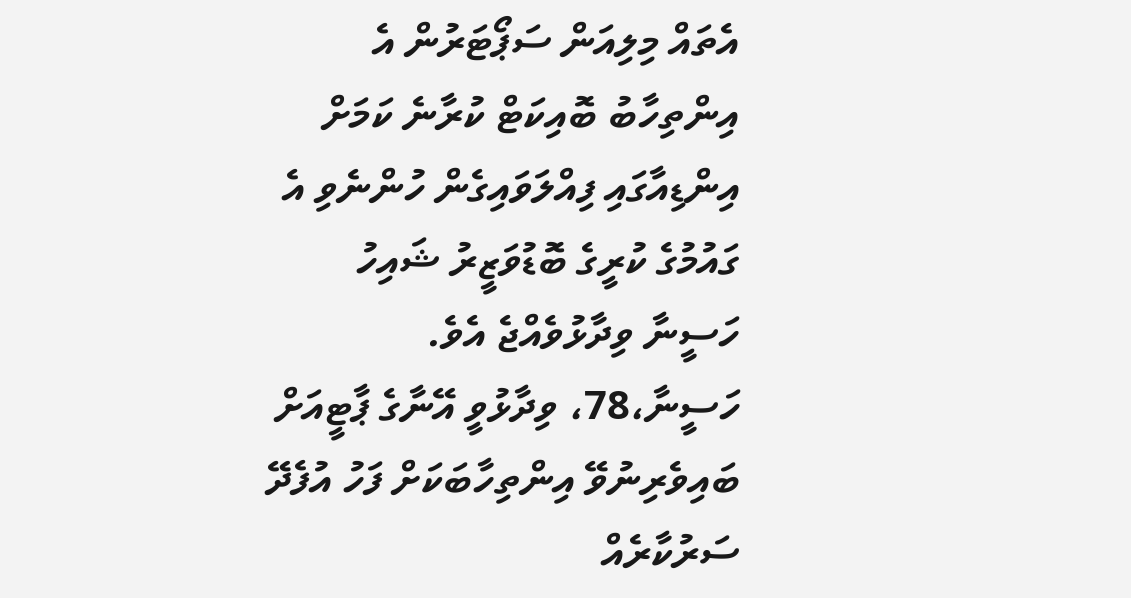އެތައް މިލިއަން ސަޕޯޓަރުން އެ އިންތިހާބު ބޮއިކަޓް ކުރާނެ ކަމަށް އިންޑިއާގައި ފިއްލަވައިގެން ހުންނެވި އެ ގައުމުގެ ކުރީގެ ބޮޑުވަޒީރު ޝައިހު ހަސީނާ ވިދާޅުވެއްޖެ އެވެ.
ހަސީނާ،78، ވިދާޅުވީ އޭނާގެ ޕާޓީއަށް ބައިވެރިނުވޭ އިންތިހާބަކަށް ފަހު އުފެދޭ ސަރުކާރެއް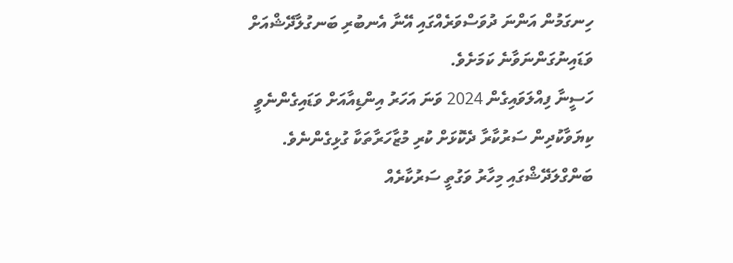ހިނގަމުން އަންނަ ދުވަސްވަރެއްގައި އޭނާ އެނބުރި ބަނގުލާދޭޝްއަށް ވަޑައިނުގަންނަވާނެ ކަމަށެވެ.
ހަސީނާ ފިއްލަވައިގެން 2024 ވަނަ އަހަރު އިންޑިއާއަށް ވަޑައިގެންނެވީ ކިޔަވާކުދިން ސަރުކާރާ ދެކޮޅަށް ކުރި މުޒާހަރާތަކާ ގުޅިގެންނެވެ.
ބަންގްލަދޭޝްގައި މިހާރު ވަގުތީ ސަރުކާރެއް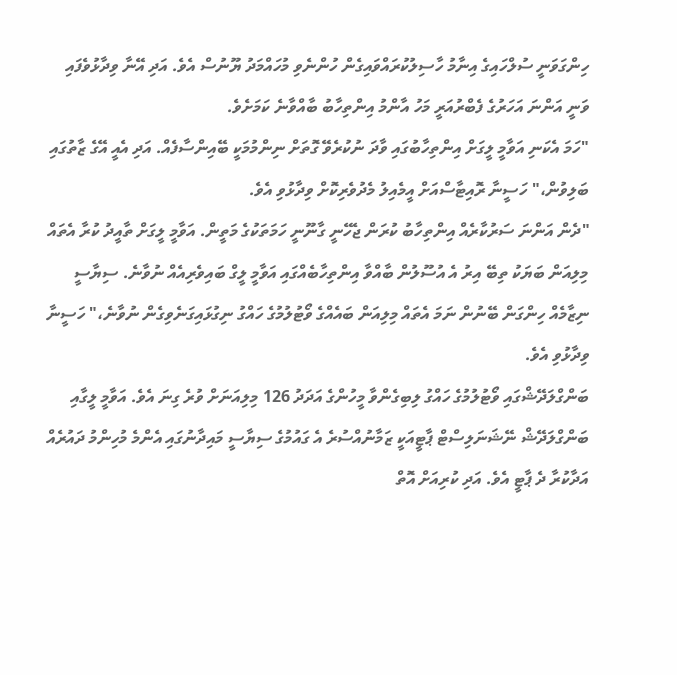ހިންގަވަނީ ސުލްހައިގެ އިނާމު ހާސިލުކުރައްވައިގެން ހުންނެވި މުހައްމަދު ޔޫނުސް އެވެ. އަދި އޭނާ ވިދާޅުވެފައި ވަނީ އަންނަ އަހަރުގެ ފެބްރުއަރީ މަހު އާންމު އިންތިހާބު ބާއްވާނެ ކަމަށެވެ.
"ހަމަ އެކަނި އަވާމީ ލީގަށް އިންތިހާބުގައި ވާދަ ނުކުރެވޭ ގޮތަށް ނިންމުމަކީ ބޭއިންސާފެއް. އަދި އެއީ އޭގެ ޒާތުގައި ބަލިވުން،" ހަސީނާ ރޮއިޓާސްއަށް އީމެއިލު މެދުވެރިކޮށް ވިދާޅުވި އެވެ.
"ދެން އަންނަ ސަރުކާރެއް އިންތިހާބު ކުރަން ޖެހޭނީ ގާނޫނީ ހަމަތަކުގެ މަތީން. އަވާމީ ލީގަށް ތާއީދު ކުރާ އެތައް މިލިއަން ބަޔަކު ތިބޭ އިރު އެ އުސޫލުން ބާއްވާ އިންތިހާބެއްގައި އަވާމީ ލީގް ބައިވެރިއެއް ނުވާނެ. ސިޔާސީ ނިޒާމެއް ހިންގަން ބޭނުން ނަމަ އެތައް މިލިއަން ބައެއްގެ ވޯޓުލުމުގެ ހައްގު ނިގުޅައިގަނެވިގެން ނުވާނެ،" ހަސީނާ ވިދާޅުވި އެވެ.
ބަންގްލަދޭޝްގައި ވޯޓުލުމުގެ ހައްގު ލިބިގެންވާ މީހުންގެ އަދަދު 126 މިލިއަނަށް ވުރެ ގިނަ އެވެ. އަވާމީ ލީގާއި ބަންގްލަދޭޝް ނޭޝަނަލިސްޓް ޕާޓީއަކީ ޒަމާނުއްސުރެ އެ ގައުމުގެ ސިޔާސީ މައިދާނުގައި އެންމެ މުހިންމު ދައުރެއް އަދާކުރާ ދެ ޕާޓީ އެވެ. އަދި ކުރިއަށް އޮތް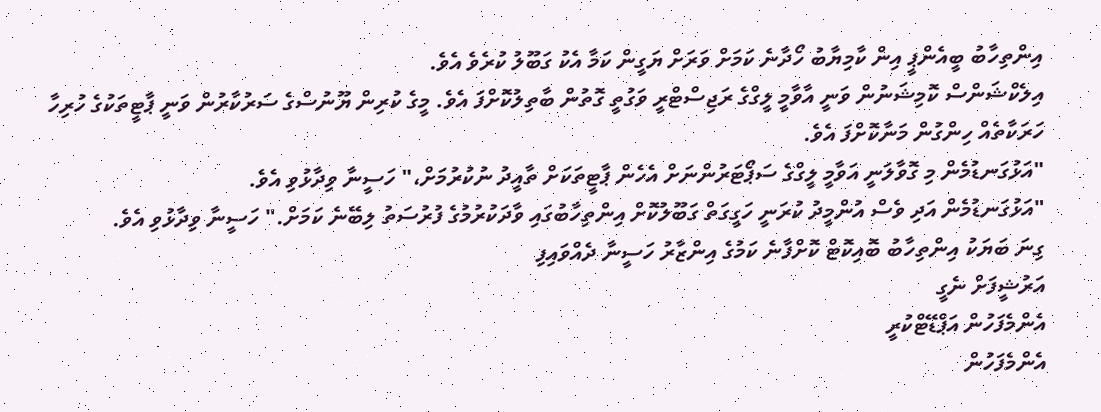އިންތިހާބު ބީއެންޕީ އިން ކާމިޔާބު ހޯދާނެ ކަމަށް ވަރަށް ޔަގީން ކަމާ އެކު ގަބޫލު ކުރެވެ އެވެ.
އިލެކްޝަންސް ކޮމިޝަނުން ވަނީ އާވާމީ ލީގްގެ ރަޖިސްޓްރީ ވަގުތީ ގޮތުން ބާތިލުކޮށްފަ އެވެ. މީގެ ކުރިން ޔޫނުސްގެ ސަރުކާރުން ވަނީ ޕާޓީތަކުގެ ހުރިހާ ހަރަކާތެއް ހިންގުން މަނާކޮށްފަ އެވެ.
"އަޅުގަނޑުމެން މި ގޮވާލަނީ އަވާމީ ލީގްގެ ސަޕޯޓަރުންނަށް އެހެން ޕާޓީތަކަށް ތާއީދު ނުކުރުމަށް،" ހަސީނާ ވިދާޅުވި އެވެ.
"އަޅުގަނޑުމެން އަދި ވެސް އުންމީދު ކުރަނީ ހަގީގަތް ގަބޫލުކޮށް އިންތިހާބުގައި ވާދަކުރުމުގެ ފުރުސަތު ލިބޭނެ ކަމަށް." ހަސީނާ ވިދާޅުވި އެވެ.
ގިނަ ބަޔަކު އިންތިހާބު ބޮއިކޮޓް ކޮށްފާނެ ކަމުގެ އިންޒާރު ހަސީނާ ދެއްވައިފި
އަރުޝީފަށް ނެގީ
އެންމެފަހުން އަޕްޑޭޓްކުރީ
އެންމެފަހުން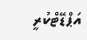އަޕްޑޭޓްކުރީ